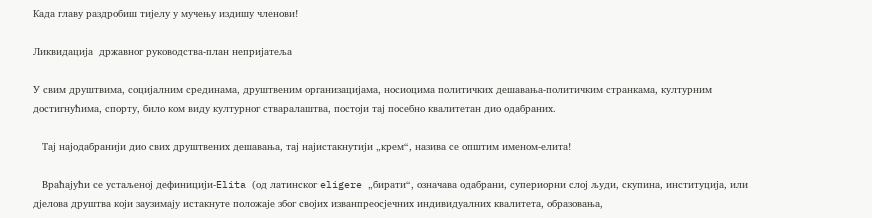Када главу раздробиш тијелу у мучењу издишу членови!

Ликвидација  државног руководства-план непријатеља

У свим друштвима, социјалним срединама, друштвеним организацијама, носиоцима политичких дешавања-политичким странкама, културним достигнућима, спорту, било ком виду културног стваралаштва, постоји тај посебно квалитетан дио одабраних.

   Тај најодабранији дио свих друштвених дешавања, тај најистакнутији „крем“, назива се општим именом-елита!

   Враћајући се устаљеној дефиницији-Elita (од латинског eligere „бирати“, означава одабрани, супериорни слој људи, скупина, институција, или дјелова друштва који заузимају истакнуте положаје због својих изванпреосјечних индивидуалних квалитета, образовања,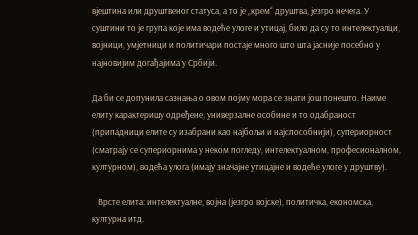вјештина или друштвеног статуса, а то је „крем“ друштва, језгро нечега. У суштини то је група које има водеће улоге и утицај, било да су то интелектуалци, војници, умјетници и политичари постаје много што шта јасније посебно у најновијим догађајима у Србији.

Да би се допунила сазнања о овом појму мора се знати још понешто. Наиме елиту карактеришу одређене, универзалне особине и то одабраност (припадници елите су изабрани као најбољи и најспособнији), супериорност (сматрају се супериорнима у неком погледу, интелектуалном, професионалном, културном), водећа улога (имају значајне утицајне и водеће улоге у друштву).

   Врсте елита: интелектуалне, војна (језгро војске), политичка, економска, културна итд.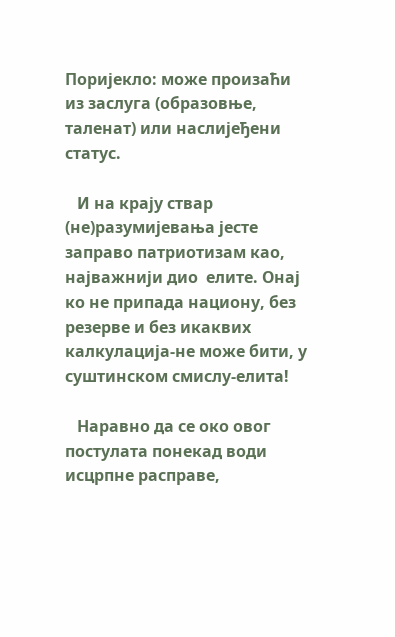Поријекло: може произаћи из заслуга (образовње, таленат) или наслијеђени статус.

   И на крају ствар (не)разумијевања јесте заправо патриотизам као,  најважнији дио  елите. Онај ко не припада национу, без резерве и без икаквих калкулација-не може бити, у суштинском смислу-елита!

   Наравно да се око овог постулата понекад води исцрпне расправе,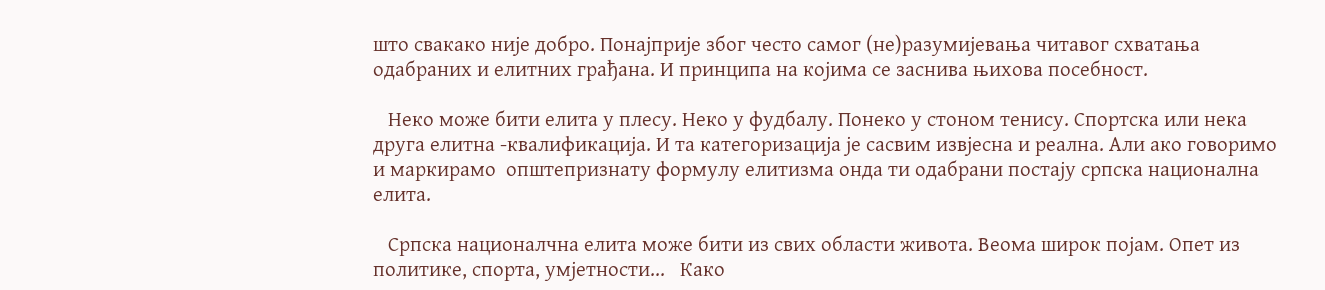што свакако није добро. Понајприје због често самог (не)разумијевања читавог схватања одабраних и елитних грађана. И принципа на којима се заснива њихова посебност.

   Неко може бити елита у плесу. Неко у фудбалу. Понеко у стоном тенису. Спортска или нека друга елитна -квалификација. И та категоризација је сасвим извјесна и реална. Али ако говоримо и маркирамо  општепризнату формулу елитизма онда ти одабрани постају српска национална елита.

   Српска националчна елита може бити из свих области живота. Веома широк појам. Опет из политике, спорта, умјетности...   Како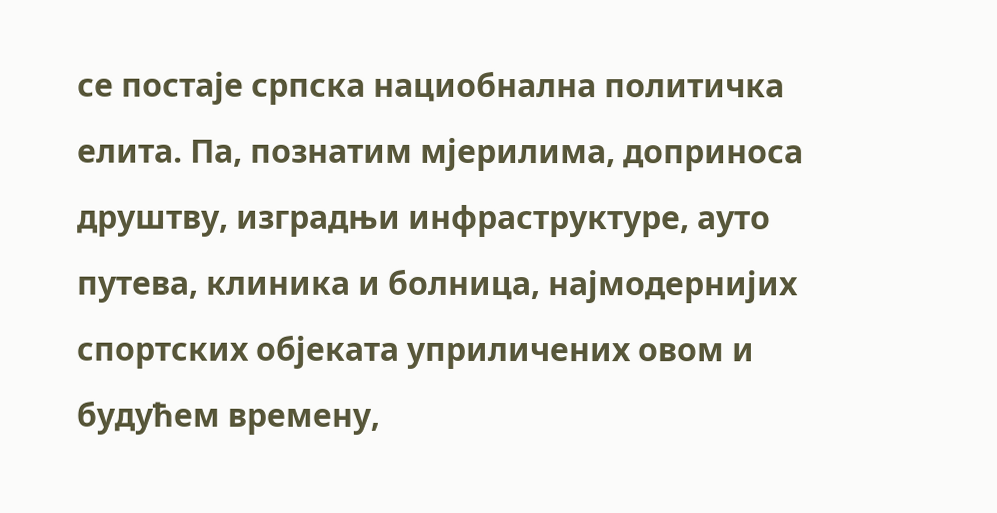се постаје српска нациобнална политичка елита. Па, познатим мјерилима, доприноса друштву, изградњи инфраструктуре, ауто путева, клиника и болница, најмодернијих спортских објеката уприличених овом и будућем времену,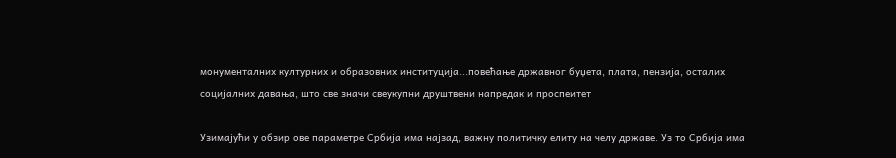монументалних културних и образовних институција...повећање државног буџета, плата, пензија, осталих социјалних давања, што све значи свеукупни друштвени напредак и проспеитет

Узимајући у обзир ове параметре Србија има најзад, важну политичку елиту на челу државе. Уз то Србија има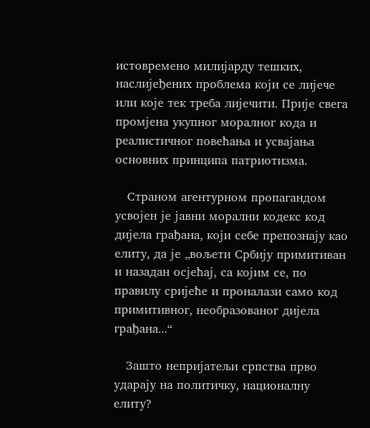истовремено милијарду тешких, наслијеђених проблема који се лијече или које тек треба лијечити. Прије свега промјена укупног моралног кода и реалистичног повећања и усвајања основних принципа патриотизма.

   Страном агентурном пропагандом усвојен је јавни морални кодекс код дијела грађана, који себе препознају као елиту, да је „вољети Србију примитиван и назадан осјећај, са којим се, по правилу сријеће и проналази само код примитивног, необразованог дијела грађана...“

   Зашто непријатељи српства прво ударају на политичку, националну елиту?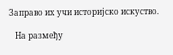Заправо их учи историјско искуство.

   На размеђу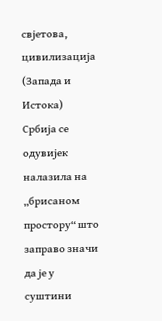свјетова, цивилизација (Запада и Истока) Србија се одувијек налазила на „брисаном простору“ што заправо значи да је у суштини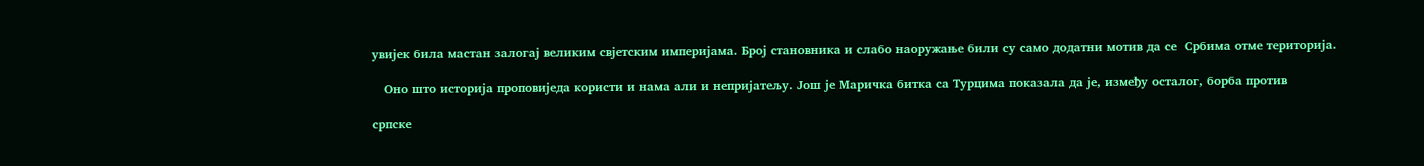увијек била мастан залогај великим свјетским империјама. Број становника и слабо наоружање били су само додатни мотив да се  Србима отме територија.

   Оно што историја проповиједа користи и нама али и непријатељу. Још је Маричка битка са Турцима показала да је, између осталог, борба против

српске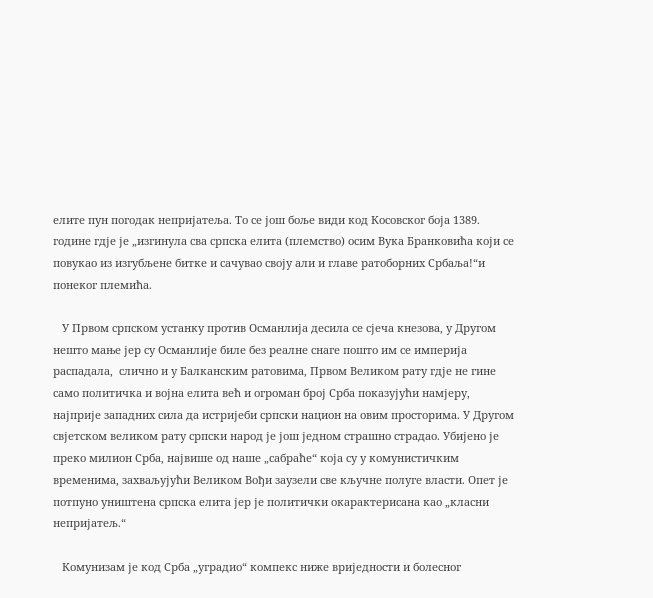елите пун погодак непријатеља. То се још боље види код Косовског боја 1389. године гдје је „изгинула сва српска елита (племство) осим Вука Бранковића који се повукао из изгубљене битке и сачувао своју али и главе ратоборних Србаља!“и понеког племића.

   У Првом српском устанку против Османлија десила се сјеча кнезова, у Другом нешто мање јер су Османлије биле без реалне снаге пошто им се империја распадала,  слично и у Балканским ратовима, Првом Великом рату гдје не гине само политичка и војна елита већ и огроман број Срба показујући намјеру, најприје западних сила да истријеби српски национ на овим просторима. У Другом свјетском великом рату српски народ је још једном страшно страдао. Убијено је преко милион Срба, највише од наше „сабраће“ која су у комунистичким временима, захваљујући Великом Вођи заузели све кључне полуге власти. Опет је потпуно уништена српска елита јер је политички окарактерисана као „класни непријатељ.“

   Комунизам је код Срба „уградио“ компекс ниже вриједности и болесног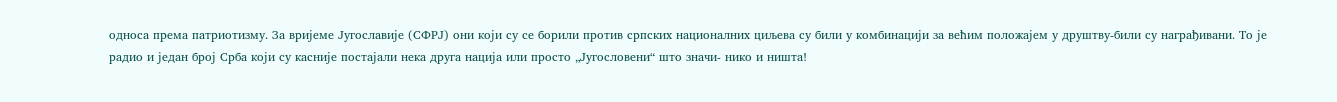односа према патриотизму. За вријеме Југославије (СФРЈ) они који су се борили против српских националних циљева су били у комбинацији за већим положајем у друштву-били су награђивани. То је радио и један број Срба који су касније постајали нека друга нација или просто „Југословени“ што значи- нико и ништа!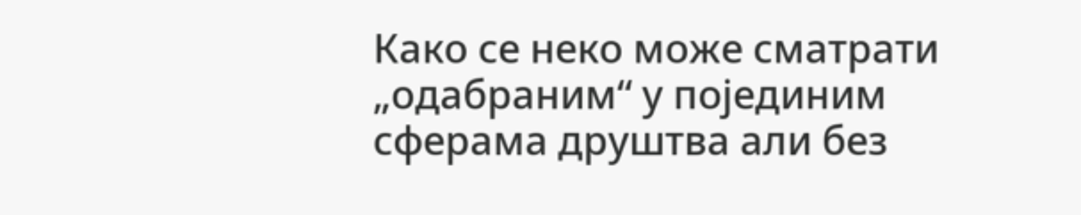Како се неко може сматрати „одабраним“ у појединим сферама друштва али без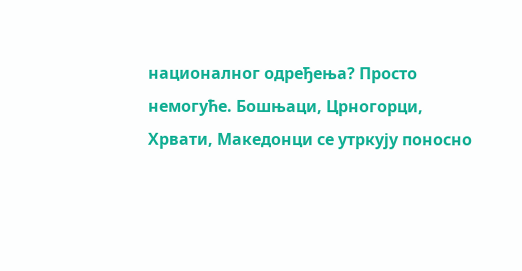националног одређења? Просто немогуће. Бошњаци, Црногорци, Хрвати, Македонци се утркују поносно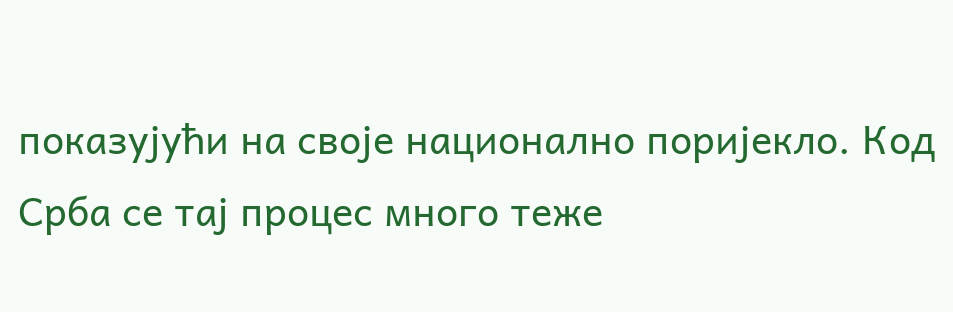показујући на своје национално поријекло. Код Срба се тај процес много теже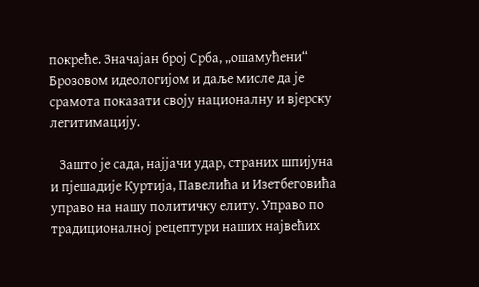покреће. Значајан број Срба, „ошамућени“ Брозовом идеологијом и даље мисле да је срамота показати своју националну и вјерску легитимацију.

   Зашто је сада, најјачи удар, страних шпијуна и пјешадије Куртија, Павелића и Изетбеговића управо на нашу политичку елиту. Управо по традиционалној рецептури наших највећих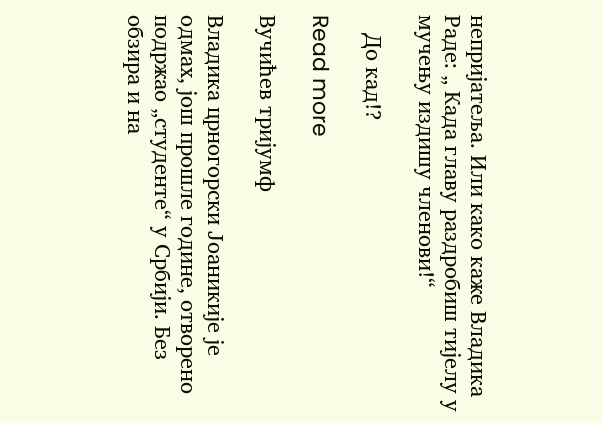непријатеља. Или како каже Владика Раде: „ Када главу раздробиш тијелу у мучењу издишу членови!“

   До кад!?

Read more

Вучићев тријумф

Владика црногорски Јоаникије је одмах, још прошле године, отворено подржао „студенте“ у Србији. Без обзира и на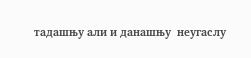тадашњу али и данашњу  неугаслу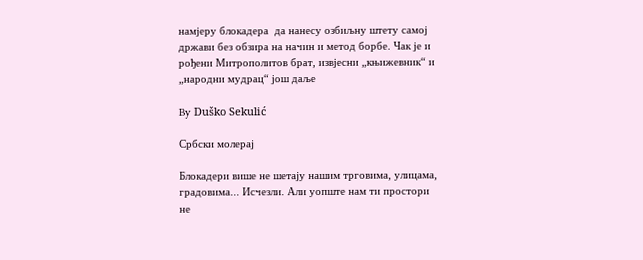намјеру блокадера  да нанесу озбиљну штету самој држави без обзира на начин и метод борбе. Чак је и рођени Митрополитов брат, извјесни „књижевник“ и „народни мудрац“ још даље

By Duško Sekulić

Србски молерај

Блокадери више не шетају нашим трговима, улицама, градовима... Исчезли. Али уопште нам ти простори не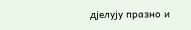дјелују празно и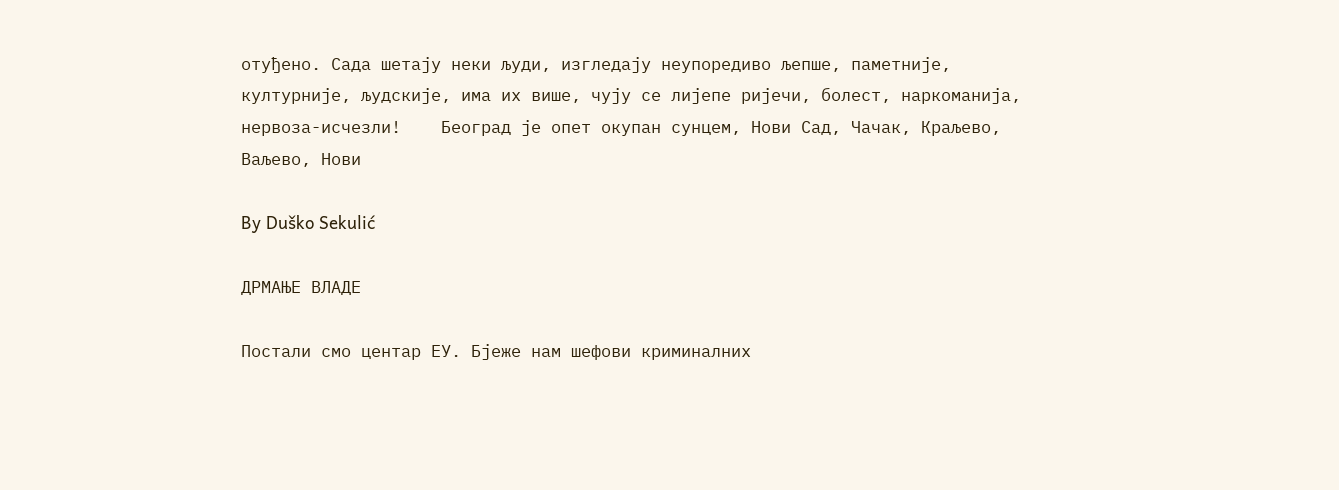отуђено. Сада шетају неки људи, изгледају неупоредиво љепше, паметније, културније, људскије, има их више, чују се лијепе ријечи, болест, наркоманија, нервоза-исчезли!    Београд је опет окупан сунцем, Нови Сад, Чачак, Краљево, Ваљево, Нови

By Duško Sekulić

ДРМАЊЕ ВЛАДЕ

Постали смо центар ЕУ. Бјеже нам шефови криминалних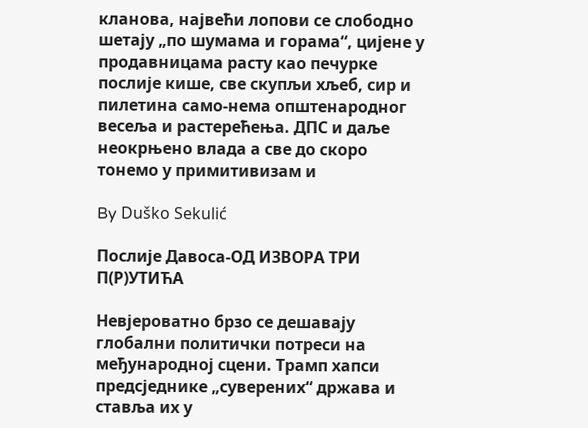кланова, највећи лопови се слободно шетају „по шумама и горама“, цијене у продавницама расту као печурке послије кише, све скупљи хљеб, сир и пилетина само-нема општенародног весеља и растерећења. ДПС и даље неокрњено влада а све до скоро тонемо у примитивизам и

By Duško Sekulić

Послије Давоса-ОД ИЗВОРА ТРИ П(Р)УТИЋА

Невјероватно брзо се дешавају глобални политички потреси на међународној сцени. Трамп хапси предсједнике „суверених“ држава и ставља их у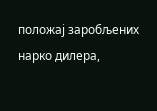положај заробљених нарко дилера,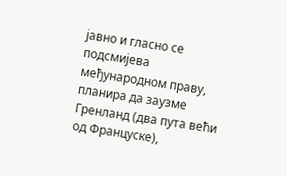јавно и гласно се подсмијева међународном праву, планира да заузме Гренланд (два пута већи од Француске),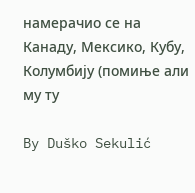намерачио се на Канаду, Мексико, Кубу, Колумбију (помиње али му ту

By Duško Sekulić